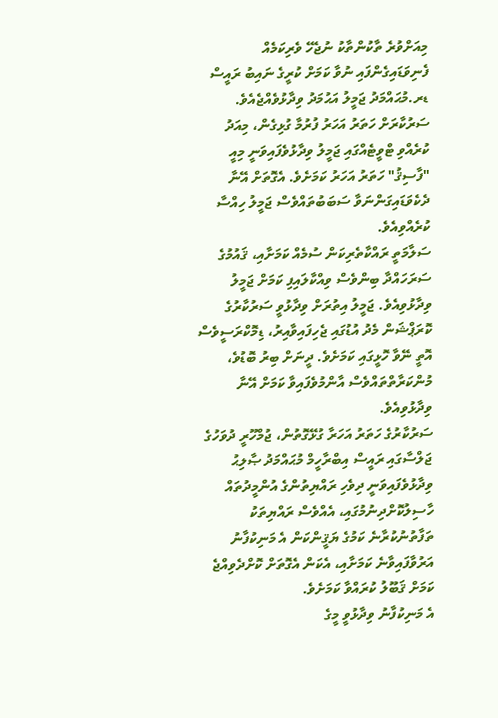މިއަށްވުރެ ތާކުންތާކު ނުޖެހޭ ވެރިކަމެއް ފެނިވަޑައިގެންފައި ނުވާ ކަމަށް ކުރީގެ ނައިބު ރައީސް ޑރ.މުޙައްމަދު ޖަމީލު އަޙުމަދު ވިދާޅުވެއްޖެއެވެ.
ސަރުކާރަށް ހަތަރު އަހަރު ފުރުމާ ގުޅިގެން، މިއަދު ކުރެއްވި ޓްވީޓެއްގައި ޖަމީލު ވިދާޅުވެފައިވަނީ މިއީ "ފާސިޤު" ހަތަރު އަހަރު ކަމަށެވެ. އެގޮތަށް އޭނާ ދެކެވަޑައިގަންނަވާ ސަބަބުތައްވެސް ޖަމީލު ހިއްސާ ކުރެއްވިއެވެ.
ސަލާމަތީ ރައްކާތެރިކަން ސުމެއް ކަމަށާއި، ޤައުމުގެ ސަރަހައްދާ ބިންވެސް ވިއްކާލައިފި ކަމަށް ޖަމީލު ވިދާޅުވިއެވެ. ޖަމީލު އިތުރަށް ވިދާޅުވީ ސަރުކާރުގެ ކޮރަޕްޝަން މެދު އުޑުގައި ޖެހިފައިވާއިރު، ޑިމޮކްރަސީވެސް އޮތީ ނޭވާ ހޮޅީގައި ކަމަށެވެ. ދީނަށް ބިރު ބޮޑުވެ، މުންކަރާތްތައްވެސް އާންމުވެފައިވާ ކަމަށް އޭނާ ވިދާޅުވިއެވެ.
ސަރުކާރުގެ ހަތަރު އަހަރާ ގުޅޭގޮތުން، ޖުމްހޫރީ ދުވަހުގެ ޖަލްސާގައި ރައީސް އިބްރާހީމް މުޙައްމަދު ޞާލިޙު ވިދާޅުވެފައިވަނީ ދިވެހި ރައްޔިތުންގެ އުންމީދުތައް ހާސިލުކޮށްދިނުމުގައި، އެއްވެސް ރައްޔިތަކު ތަފާތުނުކުރާނެ ކަމުގެ ޔަޤީންކަން އެ މަނިކުފާނު އަރުވާފައިވާނެ ކަމަށާއި، އެކަން އެގޮތަށް ކޮށްދެވިއްޖެ ކަމަށް ޤަބޫލު ކުރައްވާ ކަމަށެވެ.
އެ މަނިކުފާނު ވިދާޅުވީ މީގެ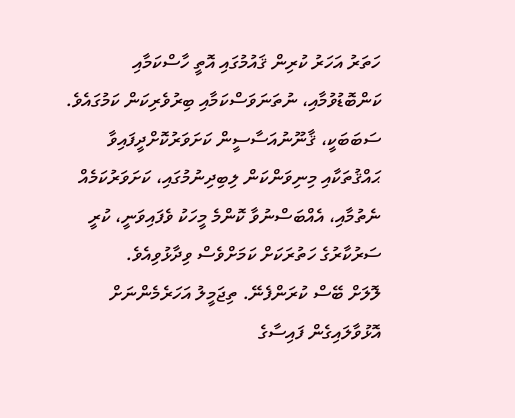ހަތަރު އަހަރު ކުރިން ޤައުމުގައި އޮތީ ހާސްކަމާއި ކަންބޮޑުވުމާއި، ނުތަނަވަސްކަމާއި ބިރުވެރިކަން ކަމުގައެވެ. ސަބަބަކީ، ޤާނޫނުއަސާސީން ކަށަވަރުކޮށްދީފައިވާ ޙައްޤުތަކާއި މިނިވަންކަން ލިބިދިނުމުގައި، ކަށަވަރުކަމެއް ނެތުމާއި، އެއްބަސްނުވާ ކޮންމެ މީހަކު ވެފައިވަނީ، ކުރީ ސަރުކާރުގެ ހަތުރަކަށް ކަމަށްވެސް ވިދާޅުވިއެވެ.
ލޮލަށް ބޭސް ކުރަންފެނޭ. ތިޖަމީލު އަހަރެމެންނަށް އޮޅުވާލައިގެން ފައިސާގެ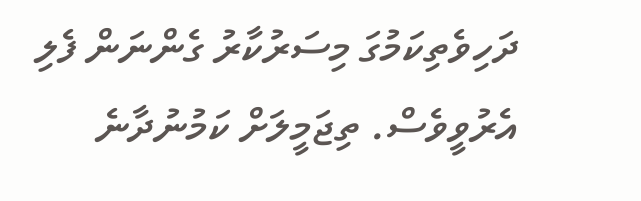ދަހިވެތިކަމުގަ މިސަރުކާރު ގެންނަން ފެލި އެރުވީވެސް. ތިޖަމީލަށް ކަމުނުދާނެ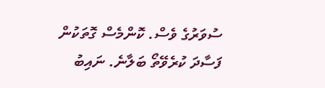ސުވަރުގެ ވެސް. ކޮންމެސް ގޮތަކުން ފަސާދަ ކުރެވޭތޯ ބަލާނެ. ނައިބު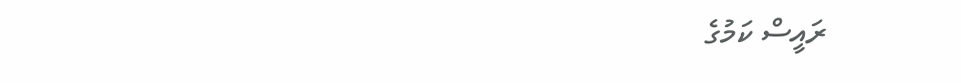ރައީސް ކަމުގެ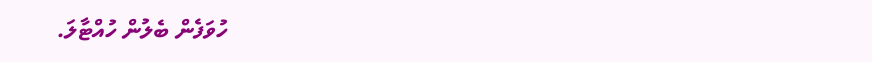ހުވަފެން ބެލުން ހުއްޓާލަ.